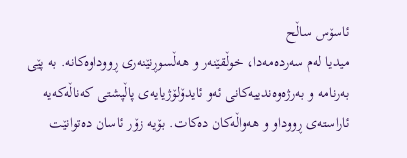ئاسۆس ساڵح
میدیا لەم سەردەمەدا، خوڵقێنەر و هەڵسوڕنێنەری ڕووداوەکانە. بە پێی بەرنامە و بەرژەوەندییەکانی ئەو ئایدۆلۆژیایەی پاڵپشتی کەناڵەکەیە ئاراستەی ڕووداو و هەواڵەکان دەکات. بۆیە زۆر ئاسان دەتوانێت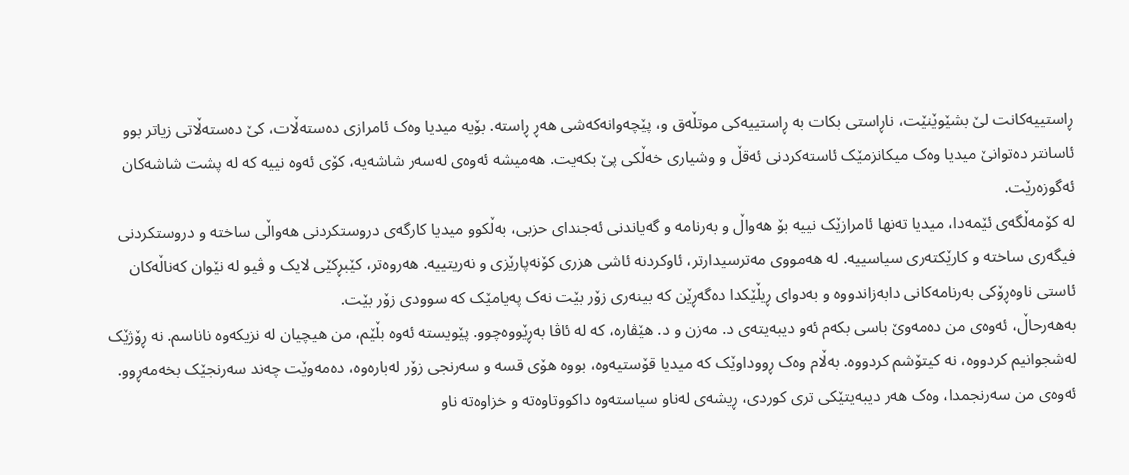ڕاستییەکانت لێ بشێوێنێت، ناڕاستی بکات بە ڕاستییەکی موتڵەق و، پێچەوانەکەشی هەڕ ڕاستە. بۆیە میدیا وەک ئامرازی دەستەڵات، کێ دەستەڵاتی زیاتر بوو ئاسانتر دەتوانێ میدیا وەک میکانزمێک ئاستەکردنی ئەقڵ و وشیاری خەڵکی پێ بکەیت. هەمیشە ئەوەی لەسەر شاشەیە، کۆی ئەوە نییە کە لە پشت شاشەکان ئەگوزەرێت.
لە کۆمەڵگەی ئێمەدا، میدیا تەنها ئامرازێک نییە بۆ هەواڵ و بەرنامە و گەیاندنی ئەجندای حزبی، بەڵکوو میدیا کارگەی دروستکردنی هەواڵی ساختە و دروستکردنی فیگەری ساختە و کارێکتەری سیاسییە. لە هەمووی مەترسیدارتر، ئاوکردنە ئاشی هزری کۆنەپارێزی و نەریتییە. هەروەتر، کێبڕکێی لایک و ڤیو لە نێوان کەناڵەکان ئاستی ناوەڕۆکی بەرنامەکانی دابەزاندووە و بەدوای ڕیڵێکدا دەگەڕێن کە بینەری زۆر بێت نەک پەیامێک کە سوودی زۆر بێت.
بەهەرحاڵ، ئەوەی من دەمەوێ باسی بکەم ئەو دیبەیتەی د. مەزن و د. هێڤارە، کە لە ئاڤا بەڕێووەچوو. پێویستە ئەوە بڵێم، من هیچیان لە نزیکەوە ناناسم. نە ڕۆژێک لەشجوانیم کردووە، نە کیتۆشم کردووە. بەڵام وەک ڕووداوێک کە میدیا قۆستیەوە، بووە هۆی قسە و سەرنجی زۆر لەبارەوە، دەمەوێت چەند سەرنجێک بخەمەڕوو.
ئەوەی من سەرنجمدا، وەک هەر دیبەیتێکی تری کوردی، ڕیشەی لەناو سیاستەوە داکووتاوەتە و خزاوەتە ناو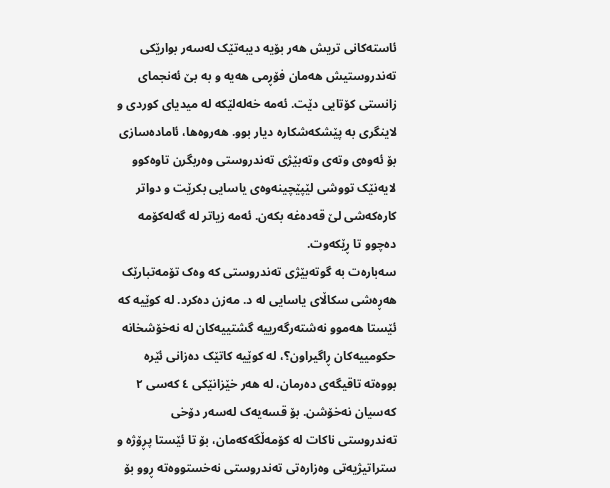ئاستەکانی تریش هەر بۆیە دیبەتێک لەسەر بوارێکی تەندروستیش هەمان فۆڕمی هەیە و بە بێ ئەنجمای زانستی کۆتایی دێت. ئەمە خەلەلێکە لە میدیای کوردی و لاینگری بە پێشکەشکارە دیار بوو. هەروەها، ئامادەسازی بۆ ئەوەی وتەی وتەبێژی تەندروستی وەربگرن تاوەکوو لایەنێک تووشی لێپێچینەوەی یاسایی بکرێت و دواتر کارەکەشی لێ قەدەغە بکەن. ئەمە زیاتر لە گەلەکۆمە دەچوو تا ڕێکەوت.
سەبارەت بە گوتەبێژی تەندروستی کە وەک تۆمەتبارێک هەڕەشی سکاڵای یاسایی لە د. مەزن دەکرد. لە کوێیە کە ئێستا هەموو نەشتەرگەرییە گشتییەکان لە نەخۆشخانە حکومییەکان ڕاگیراون؟، لە کوێیە کاتێک دەزانی ئێرە بووەتە تاقیگەی دەرمان، لە هەر خێزانێکی ٤ کەسی ۲ کەسیان نەخۆشن. بۆ قسەیەک لەسەر دۆخی تەندروستی ناکات لە کۆمەڵگەکەمان، بۆ تا ئێستا پڕۆژە و ستراتیژیەتی وەزارەتی تەندروستی نەخستووەتە ڕوو بۆ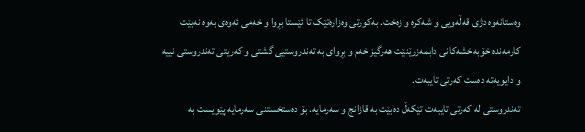وەستانەوە دژی قەڵەویی و شەکرە و زەخت. بەکورتی وەزارەتێک تا ئێستا بڕوا و خەمی ئەوەی بەوە نەبێت کارمەندە خۆبەخشەکانی دابمەزرێنێت هەرگیز خەم و بڕوای بە تەندروستیی گشتی و کەریتی تەندروستی نییە و دایویەتە دەست کەرتی تایبەت.
تەندروستی لە کەرتی تایبەت تێکەڵ دەبێت بە قازانج و سەرمایە. بۆ دەستخستنی سەرمایە پێویست بە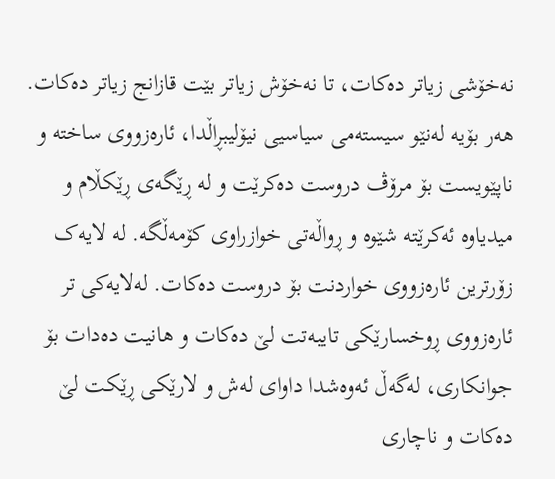نەخۆشی زیاتر دەکات، تا نەخۆش زیاتر بێت قازانج زیاتر دەکات. هەر بۆیە لەنێو سیستەمی سیاسیی نیۆلیبڕاڵدا، ئارەزووی ساختە و ناپێویست بۆ مرۆڤ دروست دەکرێت و لە ڕێگەی ڕێکڵام و میدیاوە ئەکرێتە شێوە و ڕواڵەتی خوازراوی کۆمەڵگە. لە لایەک زۆرترین ئارەزووی خواردنت بۆ دروست دەکات. لەلایەکی تر ئارەزووی ڕوخسارێکی تایبەتت لێ دەکات و هانیت دەدات بۆ جوانکاری، لەگەڵ ئەوەشدا داوای لەش و لارێکی ڕێکت لێ دەکات و ناچاری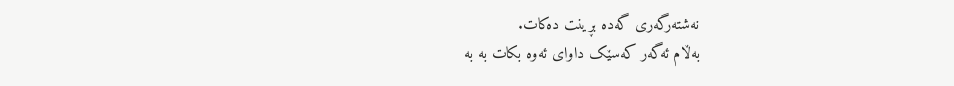نەشتەرگەری گەدە بڕینت دەکات.
بەڵام ئەگەر کەسێک داوای ئەوە بکات بە بە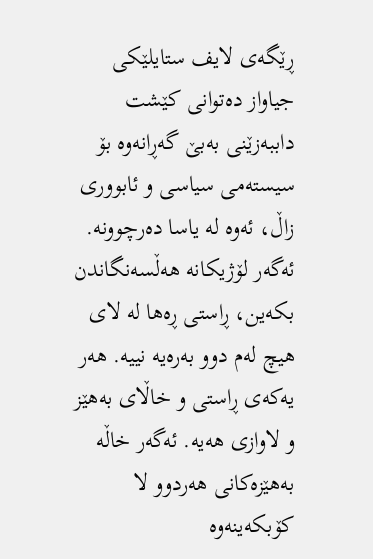ڕێگەی لایف ستایلێکی جیاواز دەتوانی کێشت داببەزێنی بەبێ گەڕانەوە بۆ سیستەمی سیاسی و ئابووری زاڵ، ئەوە لە یاسا دەرچوونە.
ئەگەر لۆژیکانە هەڵسەنگاندن بکەین، ڕاستی ڕەها لە لای هیچ لەم دوو بەرەیە نییە. هەر یەکەی ڕاستی و خاڵای بەهێز و لاوازی هەیە. ئەگەر خاڵە بەهێزەکانی هەردوو لا کۆبکەینەوە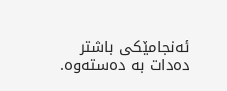ئەنجامێکی باشتر دەدات بە دەستەوە.